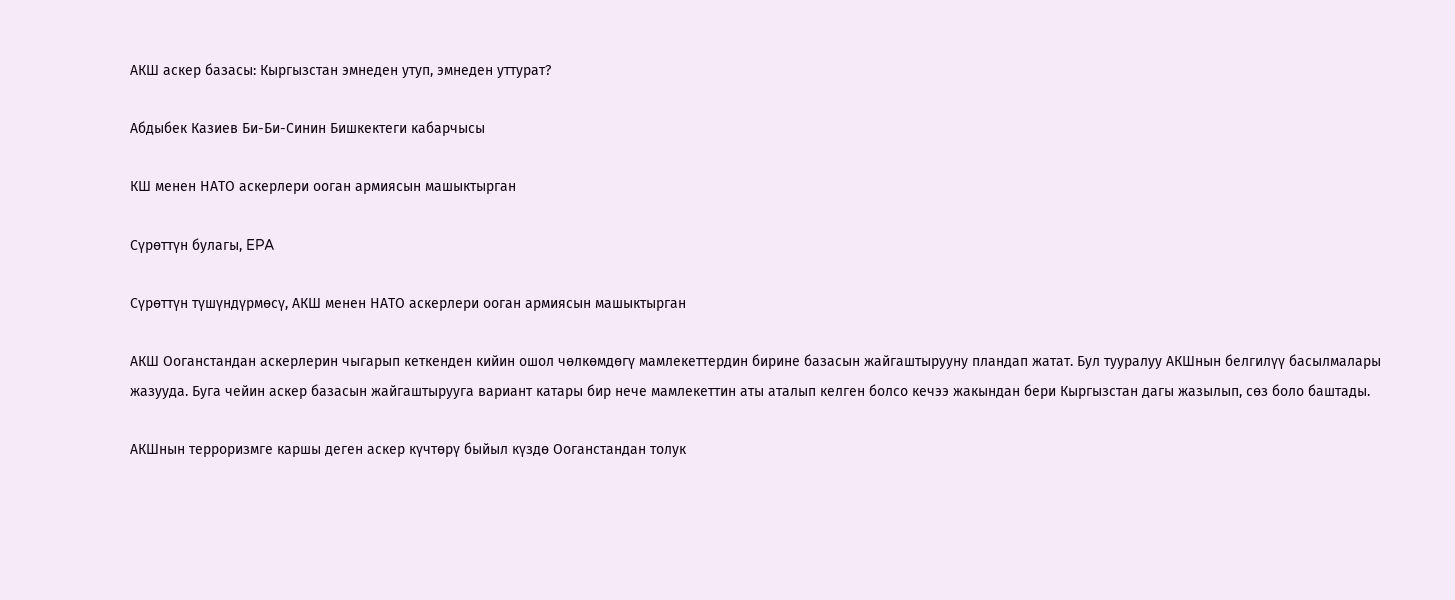АКШ аскер базасы: Кыргызстан эмнеден утуп, эмнеден уттурат?

Абдыбек Казиев Би-Би-Синин Бишкектеги кабарчысы

КШ менен НАТО аскерлери ооган армиясын машыктырган

Сүрөттүн булагы, EPA

Сүрөттүн түшүндүрмөсү, АКШ менен НАТО аскерлери ооган армиясын машыктырган

АКШ Ооганстандан аскерлерин чыгарып кеткенден кийин ошол чөлкөмдөгү мамлекеттердин бирине базасын жайгаштырууну пландап жатат. Бул тууралуу АКШнын белгилүү басылмалары жазууда. Буга чейин аскер базасын жайгаштырууга вариант катары бир нече мамлекеттин аты аталып келген болсо кечээ жакындан бери Кыргызстан дагы жазылып, сөз боло баштады.

АКШнын терроризмге каршы деген аскер күчтөрү быйыл күздө Ооганстандан толук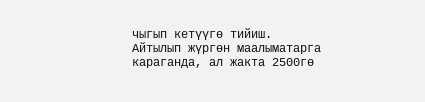чыгып кетүүгө тийиш. Айтылып жүргөн маалыматарга караганда, ал жакта 2500гө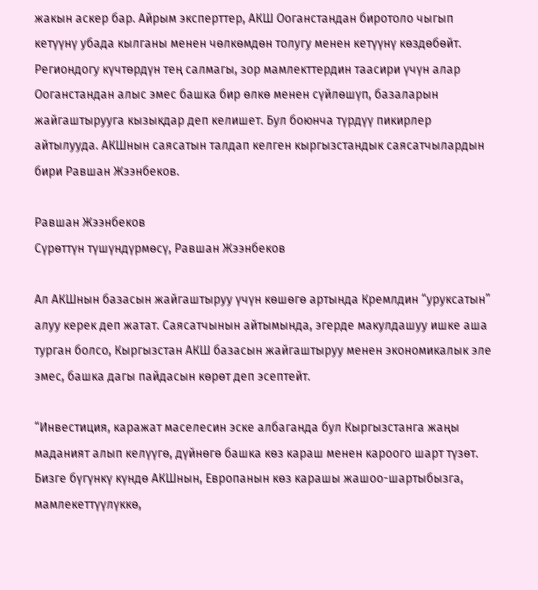жакын аскер бар. Айрым эксперттер, АКШ Ооганстандан биротоло чыгып кетүүнү убада кылганы менен чөлкөмдөн толугу менен кетүүнү көздөбөйт. Региондогу күчтөрдүн тең салмагы, зор мамлекттердин таасири үчүн алар Ооганстандан алыс эмес башка бир өлкө менен сүйлөшүп, базаларын жайгаштырууга кызыкдар деп келишет. Бул боюнча түрдүү пикирлер айтылууда. АКШнын саясатын талдап келген кыргызстандык саясатчылардын бири Равшан Жээнбеков.

Равшан Жээнбеков
Сүрөттүн түшүндүрмөсү, Равшан Жээнбеков

Ал АКШнын базасын жайгаштыруу үчүн көшөгө артында Кремлдин “уруксатын” алуу керек деп жатат. Саясатчынын айтымында, эгерде макулдашуу ишке аша турган болсо, Кыргызстан АКШ базасын жайгаштыруу менен экономикалык эле эмес, башка дагы пайдасын көрөт деп эсептейт.

“Инвестиция, каражат маселесин эске албаганда бул Кыргызстанга жаңы маданият алып келүүгө, дүйнөгө башка көз караш менен кароого шарт түзөт. Бизге бүгүнкү күндө АКШнын, Европанын көз карашы жашоо-шартыбызга, мамлекеттүүлүккө,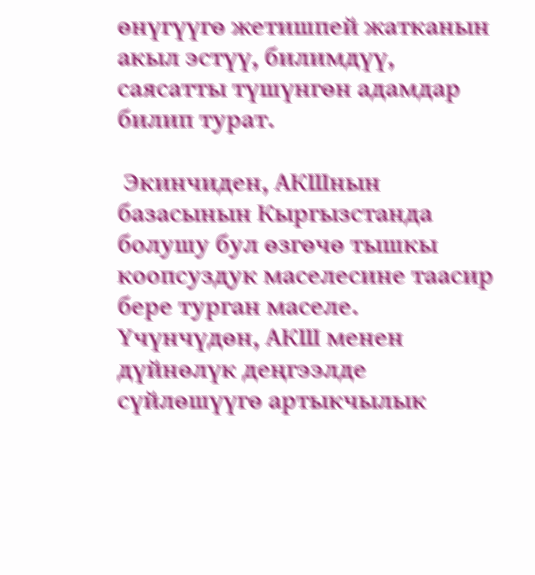өнүгүүгө жетишпей жатканын акыл эстүү, билимдүү, саясатты түшүнгөн адамдар билип турат.

 Экинчиден, АКШнын базасынын Кыргызстанда болушу бул өзгөчө тышкы коопсуздук маселесине таасир бере турган маселе. Үчүнчүдөн, АКШ менен дүйнөлүк деңгээлде сүйлөшүүгө артыкчылык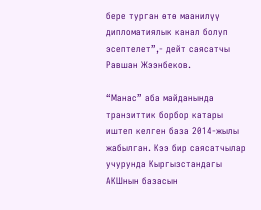бере турган өтө маанилүү дипломатиялык канал болуп эсептелет”,- дейт саясатчы Равшан Жээнбеков.

“Манас” аба майданында транзиттик борбор катары иштеп келген база 2014-жылы жабылган. Кээ бир саясатчылар учурунда Кыргызстандагы АКШнын базасын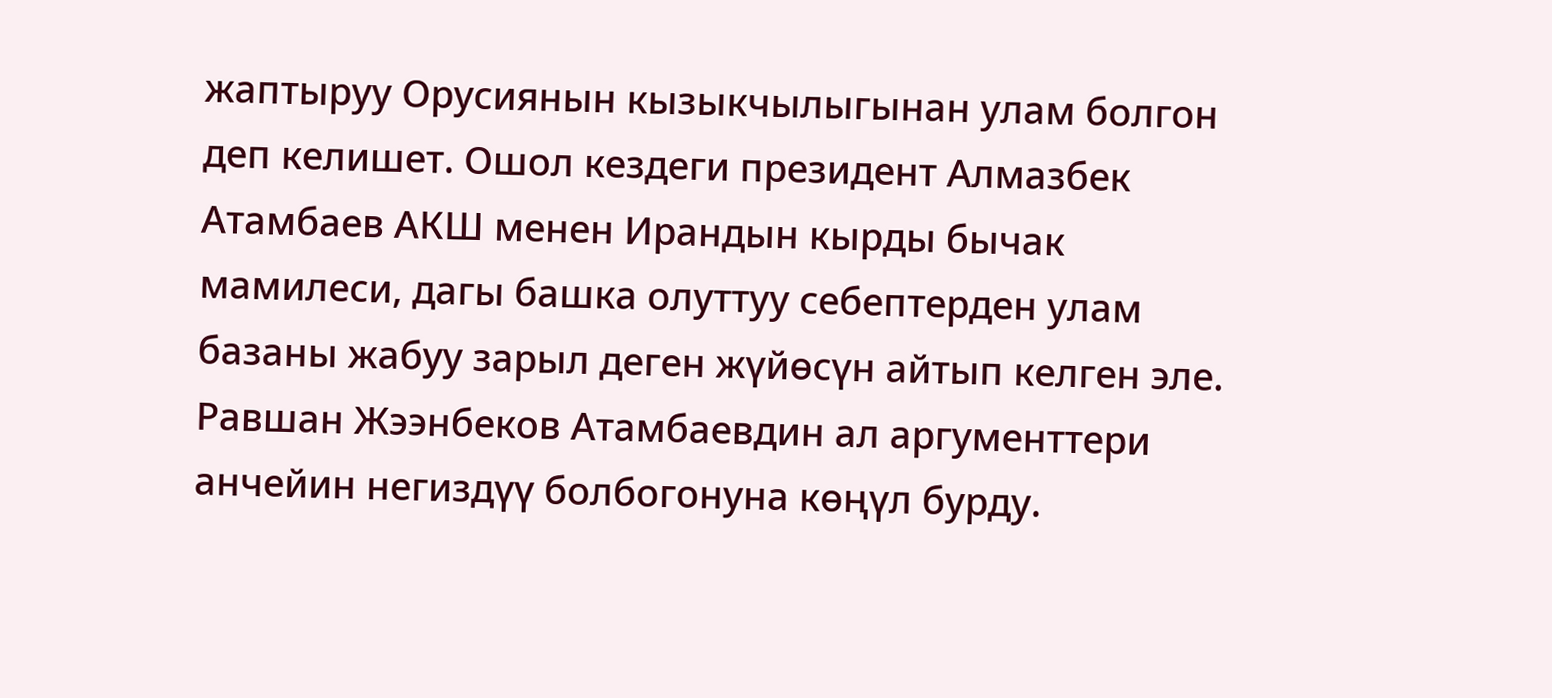жаптыруу Орусиянын кызыкчылыгынан улам болгон деп келишет. Ошол кездеги президент Алмазбек Атамбаев АКШ менен Ирандын кырды бычак мамилеси, дагы башка олуттуу себептерден улам базаны жабуу зарыл деген жүйөсүн айтып келген эле. Равшан Жээнбеков Атамбаевдин ал аргументтери анчейин негиздүү болбогонуна көңүл бурду.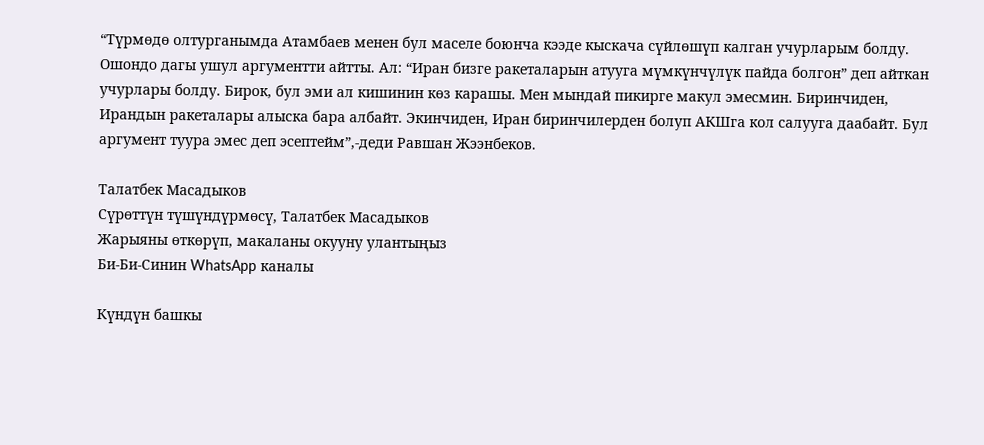“Түрмөдө олтурганымда Атамбаев менен бул маселе боюнча кээде кыскача сүйлөшүп калган учурларым болду. Ошондо дагы ушул аргументти айтты. Ал: “Иран бизге ракеталарын атууга мүмкүнчүлүк пайда болгон” деп айткан учурлары болду. Бирок, бул эми ал кишинин көз карашы. Мен мындай пикирге макул эмесмин. Биринчиден, Ирандын ракеталары алыска бара албайт. Экинчиден, Иран биринчилерден болуп АКШга кол салууга даабайт. Бул аргумент туура эмес деп эсептейм”,-деди Равшан Жээнбеков.

Талатбек Масадыков
Сүрөттүн түшүндүрмөсү, Талатбек Масадыков
Жарыяны өткөрүп, макаланы окууну улантыңыз
Би-Би-Синин WhatsApp каналы

Күндүн башкы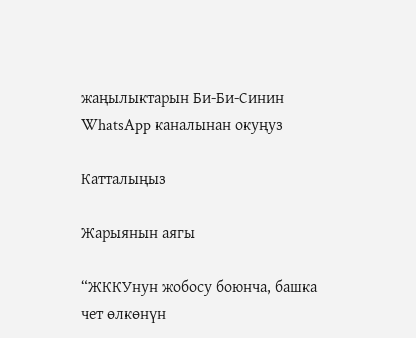жаңылыктарын Би-Би-Синин WhatsApp каналынан окуңуз

Катталыңыз

Жарыянын аягы

“ЖККУнун жобосу боюнча, башка чет өлкөнүн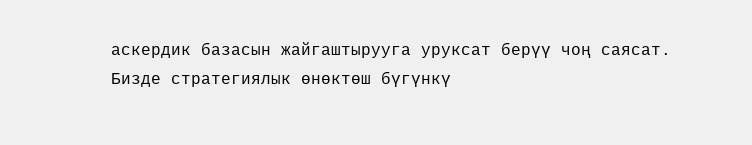аскердик базасын жайгаштырууга уруксат берүү чоң саясат. Бизде стратегиялык өнөктөш бүгүнкү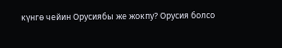күнгө чейин Орусиябы же жокпу? Орусия болсо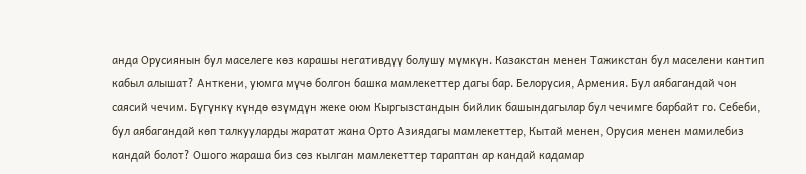анда Орусиянын бул маселеге көз карашы негативдүү болушу мүмкүн. Казакстан менен Тажикстан бул маселени кантип кабыл алышат? Анткени, уюмга мүчө болгон башка мамлекеттер дагы бар. Белорусия, Армения. Бул аябагандай чон саясий чечим. Бүгүнкү күндө өзүмдүн жеке оюм Кыргызстандын бийлик башындагылар бул чечимге барбайт го. Себеби, бул аябагандай көп талкууларды жаратат жана Орто Азиядагы мамлекеттер, Кытай менен, Орусия менен мамилебиз кандай болот? Ошого жараша биз сөз кылган мамлекеттер тараптан ар кандай кадамар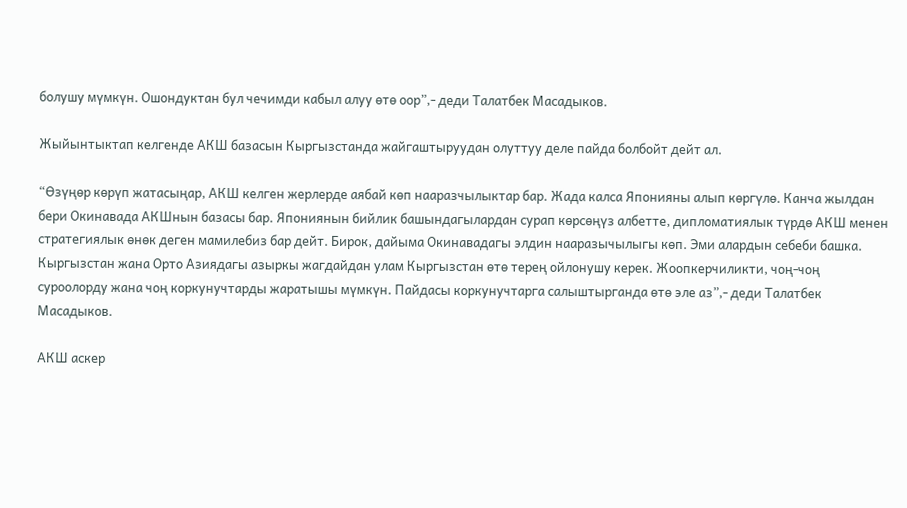болушу мүмкүн. Ошондуктан бул чечимди кабыл алуу өтө оор”,- деди Талатбек Масадыков.

Жыйынтыктап келгенде АКШ базасын Кыргызстанда жайгаштыруудан олуттуу деле пайда болбойт дейт ал.

“Өзүңөр көрүп жатасыңар, АКШ келген жерлерде аябай көп нааразчылыктар бар. Жада калса Японияны алып көргүлө. Канча жылдан бери Окинавада АКШнын базасы бар. Япониянын бийлик башындагылардан сурап көрсөңүз албетте, дипломатиялык түрдө АКШ менен стратегиялык өнөк деген мамилебиз бар дейт. Бирок, дайыма Окинавадагы элдин нааразычылыгы көп. Эми алардын себеби башка. Кыргызстан жана Орто Азиядагы азыркы жагдайдан улам Кыргызстан өтө терең ойлонушу керек. Жоопкерчиликти, чоң-чоң суроолорду жана чоң коркунучтарды жаратышы мүмкүн. Пайдасы коркунучтарга салыштырганда өтө эле аз”,- деди Талатбек Масадыков.

АКШ аскер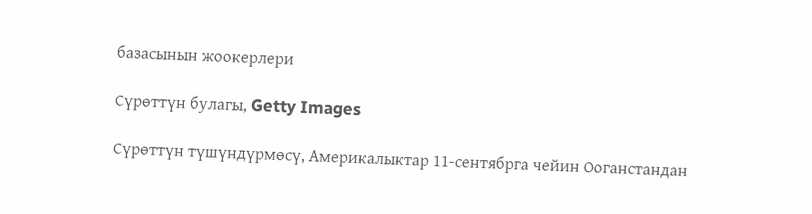базасынын жоокерлери

Сүрөттүн булагы, Getty Images

Сүрөттүн түшүндүрмөсү, Америкалыктар 11-сентябрга чейин Ооганстандан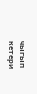чыгып кетери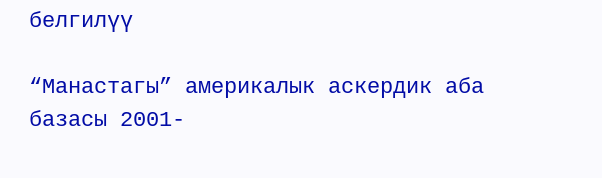белгилүү

“Манастагы” америкалык аскердик аба базасы 2001-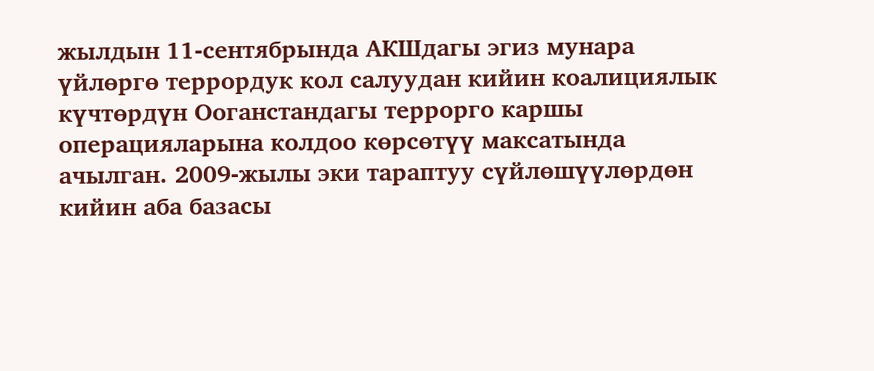жылдын 11-сентябрында АКШдагы эгиз мунара үйлөргө террордук кол салуудан кийин коалициялык күчтөрдүн Ооганстандагы террорго каршы операцияларына колдоо көрсөтүү максатында ачылган. 2009-жылы эки тараптуу сүйлөшүүлөрдөн кийин аба базасы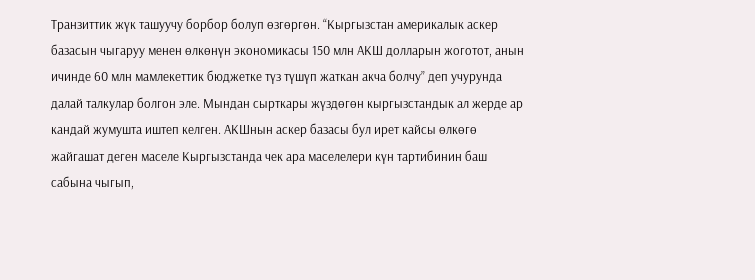Транзиттик жүк ташуучу борбор болуп өзгөргөн. “Кыргызстан америкалык аскер базасын чыгаруу менен өлкөнүн экономикасы 150 млн АКШ долларын жоготот, анын ичинде 60 млн мамлекеттик бюджетке түз түшүп жаткан акча болчу” деп учурунда далай талкулар болгон эле. Мындан сырткары жүздөгөн кыргызстандык ал жерде ар кандай жумушта иштеп келген. АКШнын аскер базасы бул ирет кайсы өлкөгө жайгашат деген маселе Кыргызстанда чек ара маселелери күн тартибинин баш сабына чыгып,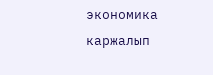экономика каржалып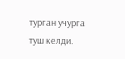турган учурга туш келди.